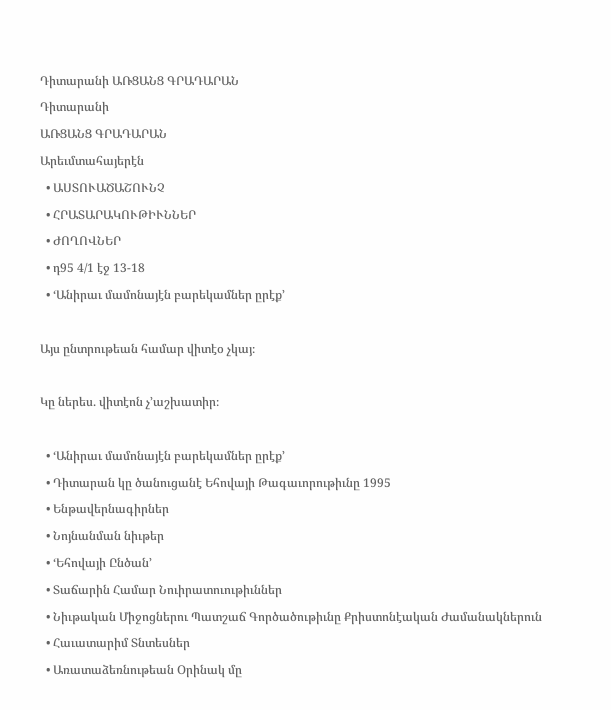Դիտարանի ԱՌՑԱՆՑ ԳՐԱԴԱՐԱՆ
Դիտարանի
ԱՌՑԱՆՑ ԳՐԱԴԱՐԱՆ
Արեւմտահայերէն
  • ԱՍՏՈՒԱԾԱՇՈՒՆՉ
  • ՀՐԱՏԱՐԱԿՈՒԹԻՒՆՆԵՐ
  • ԺՈՂՈՎՆԵՐ
  • դ95 4/1 էջ 13-18
  • ‘Անիրաւ մամոնայէն բարեկամներ ըրէք’

Այս ընտրութեան համար վիտէօ չկայ։

Կը ներես. վիտէոն չ’աշխատիր։

  • ‘Անիրաւ մամոնայէն բարեկամներ ըրէք’
  • Դիտարան կը ծանուցանէ Եհովայի Թագաւորութիւնը 1995
  • Ենթավերնագիրներ
  • Նոյնանման նիւթեր
  • ‘Եհովայի Ընծան’
  • Տաճարին Համար Նուիրատուութիւններ
  • Նիւթական Միջոցներու Պատշաճ Գործածութիւնը Քրիստոնէական Ժամանակներուն
  • Հաւատարիմ Տնտեսներ
  • Առատաձեռնութեան Օրինակ մը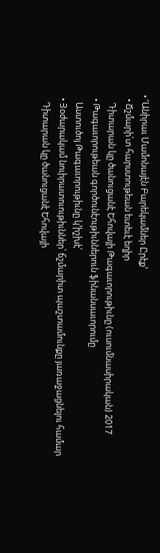• ‘Անիրաւ Մամոնայէն Բարեկամներ Ըրէք’
  • Ճշմարի՛տ հարստութեան ետեւէ եղիր
    Դիտարան կը ծանուցանէ Եհովայի Թագաւորութիւնը (ուսումնասիրական) 2017
  • Թագաւորութեան գործունէութիւններուն ֆինանսաւորումը
    Աստուծոյ Թագաւորութիւնը կ’իշխէ՛
  • Յօժարակամ նուիրատուութիւններ՝ ճշմարիտ պաշտամունքը յառաջացնելու համար
    Դիտարան կը ծանուցանէ Եհովայի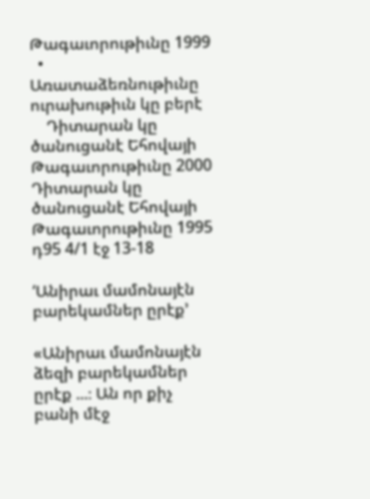Թագաւորութիւնը 1999
  • Առատաձեռնութիւնը ուրախութիւն կը բերէ
    Դիտարան կը ծանուցանէ Եհովայի Թագաւորութիւնը 2000
Դիտարան կը ծանուցանէ Եհովայի Թագաւորութիւնը 1995
դ95 4/1 էջ 13-18

‘Անիրաւ մամոնայէն բարեկամներ ըրէք’

«Անիրաւ մամոնայէն ձեզի բարեկամներ ըրէք ...։ Ան որ քիչ բանի մէջ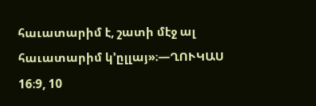հաւատարիմ է, շատի մէջ ալ հաւատարիմ կ’ըլլայ»։—ՂՈՒԿԱՍ 16։9, 10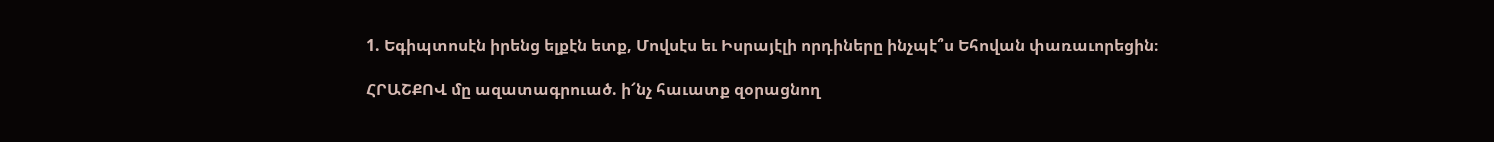1. Եգիպտոսէն իրենց ելքէն ետք, Մովսէս եւ Իսրայէլի որդիները ինչպէ՞ս Եհովան փառաւորեցին։

ՀՐԱՇՔՈՎ մը ազատագրուած. ի՜նչ հաւատք զօրացնող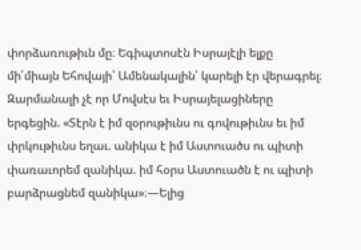փորձառութիւն մը։ Եգիպտոսէն Իսրայէլի ելքը մի՛միայն Եհովայի՝ Ամենակալին՝ կարելի էր վերագրել։ Զարմանալի չէ որ Մովսէս եւ Իսրայելացիները երգեցին. «Տէրն է իմ զօրութիւնս ու գովութիւնս եւ իմ փրկութիւնս եղաւ. անիկա է իմ Աստուածս ու պիտի փառաւորեմ զանիկա. իմ հօրս Աստուածն է ու պիտի բարձրացնեմ զանիկա»։—Ելից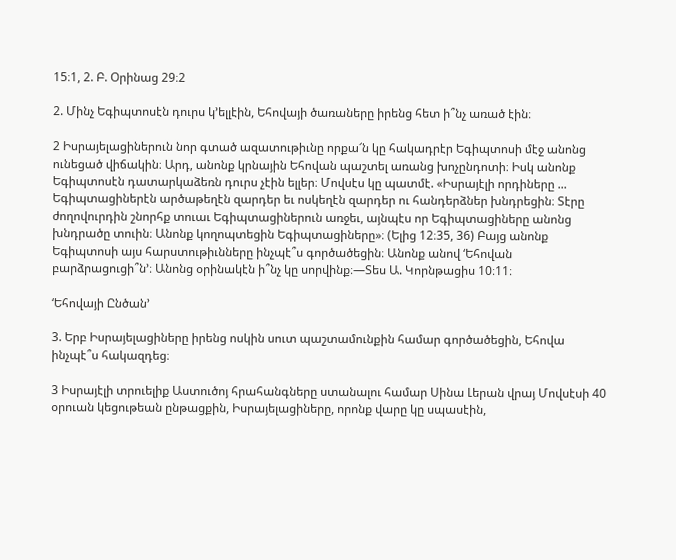15։1, 2. Բ. Օրինաց 29։2

2. Մինչ Եգիպտոսէն դուրս կ’ելլէին, Եհովայի ծառաները իրենց հետ ի՞նչ առած էին։

2 Իսրայելացիներուն նոր գտած ազատութիւնը որքա՜ն կը հակադրէր Եգիպտոսի մէջ անոնց ունեցած վիճակին։ Արդ, անոնք կրնային Եհովան պաշտել առանց խոչընդոտի։ Իսկ անոնք Եգիպտոսէն դատարկաձեռն դուրս չէին ելլեր։ Մովսէս կը պատմէ. «Իսրայէլի որդիները ... Եգիպտացիներէն արծաթեղէն զարդեր եւ ոսկեղէն զարդեր ու հանդերձներ խնդրեցին։ Տէրը ժողովուրդին շնորհք տուաւ Եգիպտացիներուն առջեւ, այնպէս որ Եգիպտացիները անոնց խնդրածը տուին։ Անոնք կողոպտեցին Եգիպտացիները»։ (Ելից 12։35, 36) Բայց անոնք Եգիպտոսի այս հարստութիւնները ինչպէ՞ս գործածեցին։ Անոնք անով ‘Եհովան բարձրացուցի՞ն’։ Անոնց օրինակէն ի՞նչ կը սորվինք։—Տես Ա. Կորնթացիս 10։11։

‘Եհովայի Ընծան’

3. Երբ Իսրայելացիները իրենց ոսկին սուտ պաշտամունքին համար գործածեցին, Եհովա ինչպէ՞ս հակազդեց։

3 Իսրայէլի տրուելիք Աստուծոյ հրահանգները ստանալու համար Սինա Լերան վրայ Մովսէսի 40 օրուան կեցութեան ընթացքին, Իսրայելացիները, որոնք վարը կը սպասէին,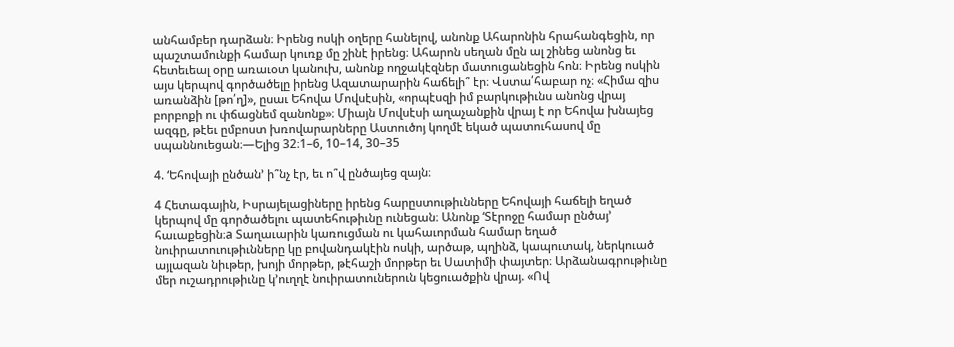անհամբեր դարձան։ Իրենց ոսկի օղերը հանելով, անոնք Ահարոնին հրահանգեցին, որ պաշտամունքի համար կուռք մը շինէ իրենց։ Ահարոն սեղան մըն ալ շինեց անոնց եւ հետեւեալ օրը առաւօտ կանուխ, անոնք ողջակէզներ մատուցանեցին հոն։ Իրենց ոսկին այս կերպով գործածելը իրենց Ազատարարին հաճելի՞ էր։ Վստա՛հաբար ոչ։ «Հիմա զիս առանձին [թո՛ղ]», ըսաւ Եհովա Մովսէսին, «որպէսզի իմ բարկութիւնս անոնց վրայ բորբոքի ու փճացնեմ զանոնք»։ Միայն Մովսէսի աղաչանքին վրայ է որ Եհովա խնայեց ազգը, թէեւ ըմբոստ խռովարարները Աստուծոյ կողմէ եկած պատուհասով մը սպաննուեցան։—Ելից 32։1–6, 10–14, 30–35

4. ‘Եհովայի ընծան’ ի՞նչ էր, եւ ո՞վ ընծայեց զայն։

4 Հետագային, Իսրայելացիները իրենց հարըստութիւնները Եհովայի հաճելի եղած կերպով մը գործածելու պատեհութիւնը ունեցան։ Անոնք ‘Տէրոջը համար ընծայ’ հաւաքեցին։a Տաղաւարին կառուցման ու կահաւորման համար եղած նուիրատուութիւնները կը բովանդակէին ոսկի, արծաթ, պղինձ, կապուտակ, ներկուած այլազան նիւթեր, խոյի մորթեր, թէհաշի մորթեր եւ Սատիմի փայտեր։ Արձանագրութիւնը մեր ուշադրութիւնը կ’ուղղէ նուիրատուներուն կեցուածքին վրայ. «Ով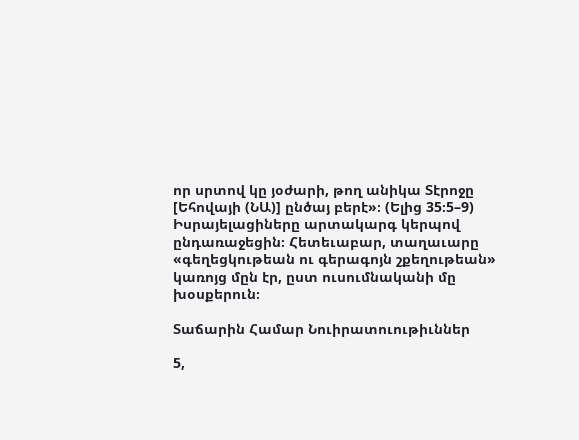որ սրտով կը յօժարի, թող անիկա Տէրոջը [Եհովայի (ՆԱ)] ընծայ բերէ»։ (Ելից 35։5–9) Իսրայելացիները արտակարգ կերպով ընդառաջեցին։ Հետեւաբար, տաղաւարը «գեղեցկութեան ու գերագոյն շքեղութեան» կառոյց մըն էր, ըստ ուսումնականի մը խօսքերուն։

Տաճարին Համար Նուիրատուութիւններ

5,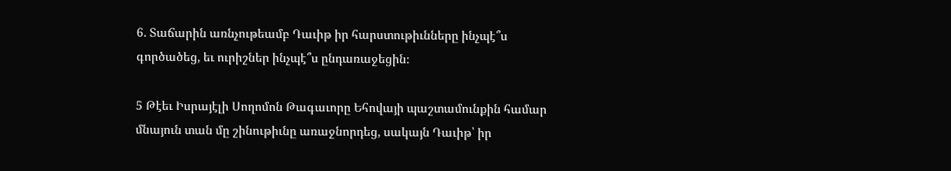6. Տաճարին առնչութեամբ Դաւիթ իր հարստութիւնները ինչպէ՞ս գործածեց, եւ ուրիշներ ինչպէ՞ս ընդառաջեցին։

5 Թէեւ Իսրայէլի Սողոմոն Թագաւորը Եհովայի պաշտամունքին համար մնայուն տան մը շինութիւնը առաջնորդեց, սակայն Դաւիթ՝ իր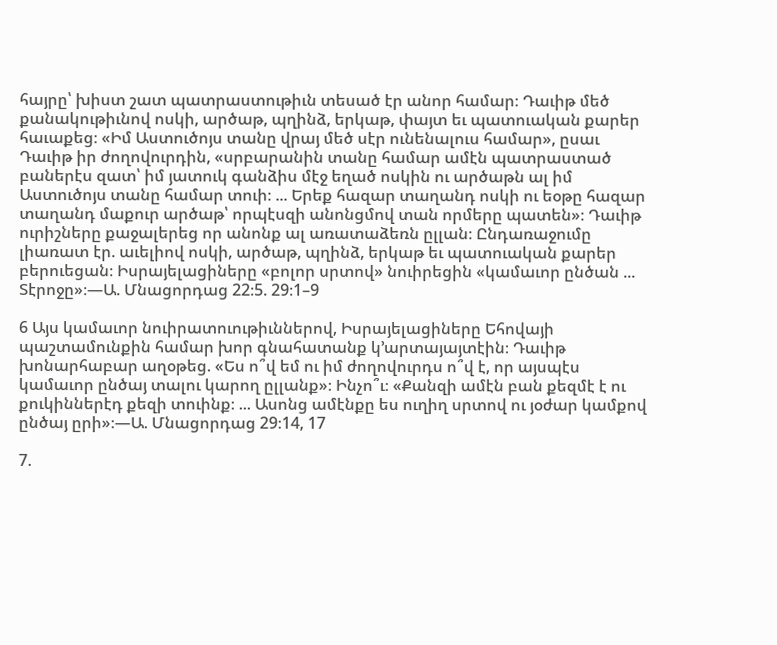հայրը՝ խիստ շատ պատրաստութիւն տեսած էր անոր համար։ Դաւիթ մեծ քանակութիւնով ոսկի, արծաթ, պղինձ, երկաթ, փայտ եւ պատուական քարեր հաւաքեց։ «Իմ Աստուծոյս տանը վրայ մեծ սէր ունենալուս համար», ըսաւ Դաւիթ իր ժողովուրդին, «սրբարանին տանը համար ամէն պատրաստած բաներէս զատ՝ իմ յատուկ գանձիս մէջ եղած ոսկին ու արծաթն ալ իմ Աստուծոյս տանը համար տուի։ ... Երեք հազար տաղանդ ոսկի ու եօթը հազար տաղանդ մաքուր արծաթ՝ որպէսզի անոնցմով տան որմերը պատեն»։ Դաւիթ ուրիշները քաջալերեց որ անոնք ալ առատաձեռն ըլլան։ Ընդառաջումը լիառատ էր. աւելիով ոսկի, արծաթ, պղինձ, երկաթ եւ պատուական քարեր բերուեցան։ Իսրայելացիները «բոլոր սրտով» նուիրեցին «կամաւոր ընծան ... Տէրոջը»։—Ա. Մնացորդաց 22։5. 29։1–9

6 Այս կամաւոր նուիրատուութիւններով, Իսրայելացիները Եհովայի պաշտամունքին համար խոր գնահատանք կ’արտայայտէին։ Դաւիթ խոնարհաբար աղօթեց. «Ես ո՞վ եմ ու իմ ժողովուրդս ո՞վ է, որ այսպէս կամաւոր ընծայ տալու կարող ըլլանք»։ Ինչո՞ւ։ «Քանզի ամէն բան քեզմէ է ու քուկիններէդ քեզի տուինք։ ... Ասոնց ամէնքը ես ուղիղ սրտով ու յօժար կամքով ընծայ ըրի»։—Ա. Մնացորդաց 29։14, 17

7.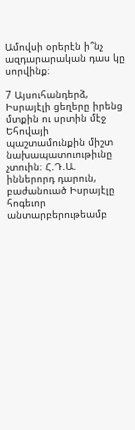Ամովսի օրերէն ի՞նչ ազդարարական դաս կը սորվինք։

7 Այսուհանդերձ, Իսրայէլի ցեղերը իրենց մտքին ու սրտին մէջ Եհովայի պաշտամունքին միշտ նախապատուութիւնը չտուին։ Հ.Դ.Ա. իններորդ դարուն, բաժանուած Իսրայէլը հոգեւոր անտարբերութեամբ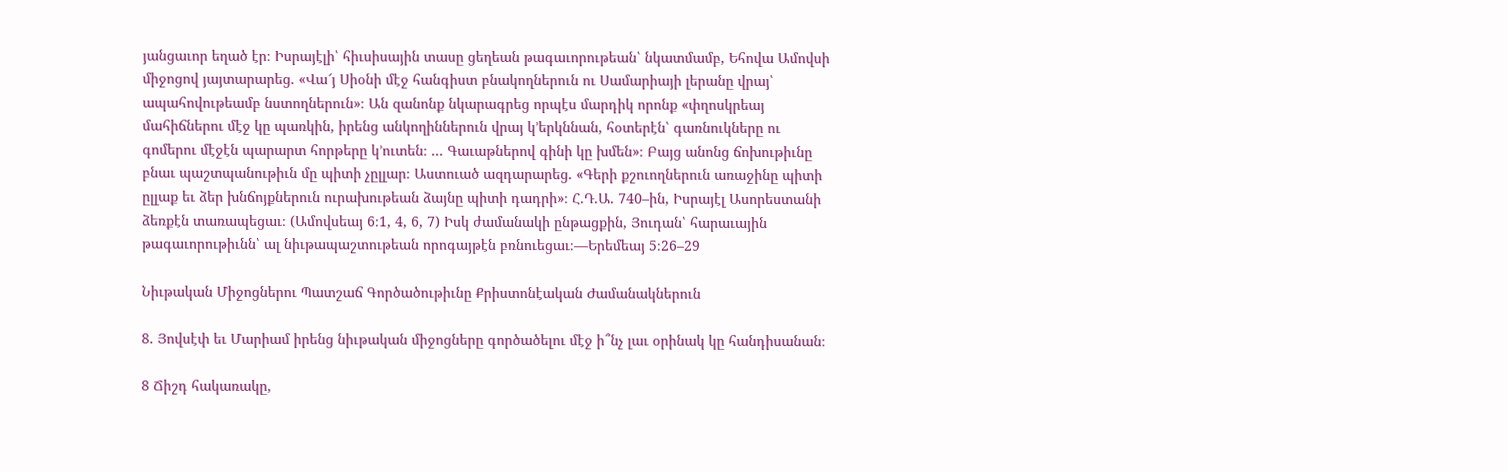յանցաւոր եղած էր։ Իսրայէլի՝ հիւսիսային տասը ցեղեան թագաւորութեան՝ նկատմամբ, Եհովա Ամովսի միջոցով յայտարարեց. «Վա՜յ Սիօնի մէջ հանգիստ բնակողներուն ու Սամարիայի լերանը վրայ՝ ապահովութեամբ նստողներուն»։ Ան զանոնք նկարագրեց որպէս մարդիկ որոնք «փղոսկրեայ մահիճներու մէջ կը պառկին, իրենց անկողիններուն վրայ կ’երկննան, հօտերէն՝ գառնուկները ու գոմերու մէջէն պարարտ հորթերը կ’ուտեն։ ... Գաւաթներով գինի կը խմեն»։ Բայց անոնց ճոխութիւնը բնաւ պաշտպանութիւն մը պիտի չըլլար։ Աստուած ազդարարեց. «Գերի քշուողներուն առաջինը պիտի ըլլաք եւ ձեր խնճոյքներուն ուրախութեան ձայնը պիտի դադրի»։ Հ.Դ.Ա. 740–ին, Իսրայէլ Ասորեստանի ձեռքէն տառապեցաւ։ (Ամովսեայ 6։1, 4, 6, 7) Իսկ ժամանակի ընթացքին, Յուդան՝ հարաւային թագաւորութիւնն՝ ալ նիւթապաշտութեան որոգայթէն բռնուեցաւ։—Երեմեայ 5։26–29

Նիւթական Միջոցներու Պատշաճ Գործածութիւնը Քրիստոնէական Ժամանակներուն

8. Յովսէփ եւ Մարիամ իրենց նիւթական միջոցները գործածելու մէջ ի՞նչ լաւ օրինակ կը հանդիսանան։

8 Ճիշդ հակառակը,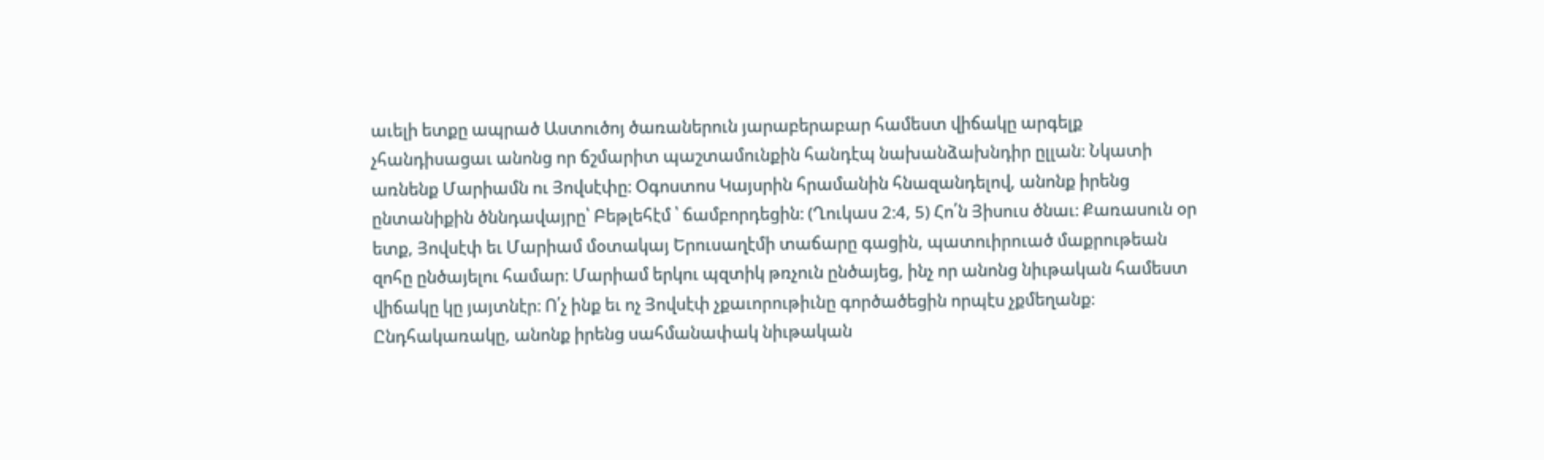աւելի ետքը ապրած Աստուծոյ ծառաներուն յարաբերաբար համեստ վիճակը արգելք չհանդիսացաւ անոնց որ ճշմարիտ պաշտամունքին հանդէպ նախանձախնդիր ըլլան։ Նկատի առնենք Մարիամն ու Յովսէփը։ Օգոստոս Կայսրին հրամանին հնազանդելով, անոնք իրենց ընտանիքին ծննդավայրը՝ Բեթլեհէմ ՝ ճամբորդեցին։ (Ղուկաս 2։4, 5) Հո՛ն Յիսուս ծնաւ։ Քառասուն օր ետք, Յովսէփ եւ Մարիամ մօտակայ Երուսաղէմի տաճարը գացին, պատուիրուած մաքրութեան զոհը ընծայելու համար։ Մարիամ երկու պզտիկ թռչուն ընծայեց, ինչ որ անոնց նիւթական համեստ վիճակը կը յայտնէր։ Ո՛չ ինք եւ ոչ Յովսէփ չքաւորութիւնը գործածեցին որպէս չքմեղանք։ Ընդհակառակը, անոնք իրենց սահմանափակ նիւթական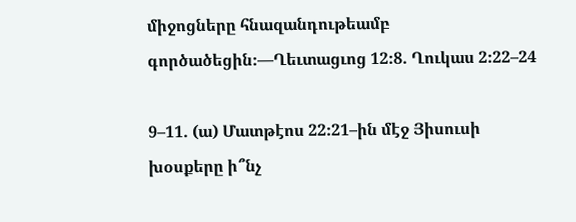միջոցները հնազանդութեամբ գործածեցին։—Ղեւտացւոց 12։8. Ղուկաս 2։22–24

9–11. (ա) Մատթէոս 22։21–ին մէջ Յիսուսի խօսքերը ի՞նչ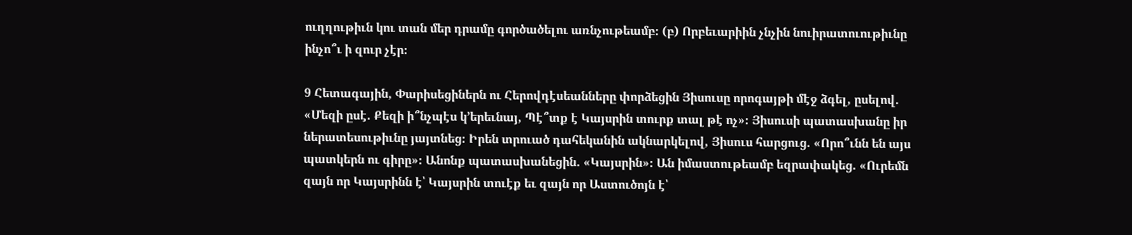ուղղութիւն կու տան մեր դրամը գործածելու առնչութեամբ։ (բ) Որբեւարիին չնչին նուիրատուութիւնը ինչո՞ւ ի զուր չէր։

9 Հետագային, Փարիսեցիներն ու Հերովդէսեանները փորձեցին Յիսուսը որոգայթի մէջ ձգել, ըսելով. «Մեզի ըսէ. Քեզի ի՞նչպէս կ’երեւնայ, Պէ՞տք է Կայսրին տուրք տալ թէ ոչ»։ Յիսուսի պատասխանը իր ներատեսութիւնը յայտնեց։ Իրեն տրուած դահեկանին ակնարկելով, Յիսուս հարցուց. «Որո՞ւնն են այս պատկերն ու գիրը»։ Անոնք պատասխանեցին. «Կայսրին»։ Ան իմաստութեամբ եզրափակեց. «Ուրեմն զայն որ Կայսրինն է՝ Կայսրին տուէք եւ զայն որ Աստուծոյն է՝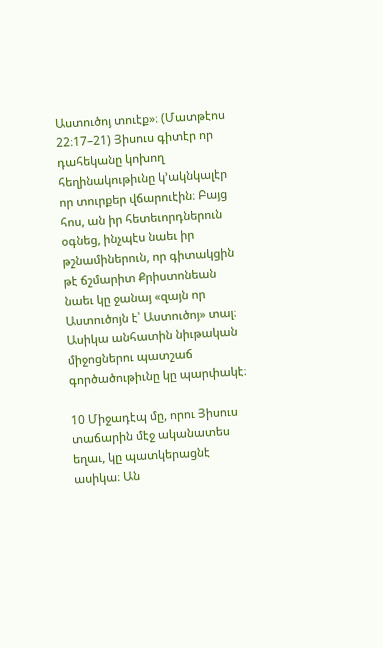Աստուծոյ տուէք»։ (Մատթէոս 22։17–21) Յիսուս գիտէր որ դահեկանը կոխող հեղինակութիւնը կ’ակնկալէր որ տուրքեր վճարուէին։ Բայց հոս, ան իր հետեւորդներուն օգնեց, ինչպէս նաեւ իր թշնամիներուն, որ գիտակցին թէ ճշմարիտ Քրիստոնեան նաեւ կը ջանայ «զայն որ Աստուծոյն է՝ Աստուծոյ» տալ։ Ասիկա անհատին նիւթական միջոցներու պատշաճ գործածութիւնը կը պարփակէ։

10 Միջադէպ մը, որու Յիսուս տաճարին մէջ ականատես եղաւ, կը պատկերացնէ ասիկա։ Ան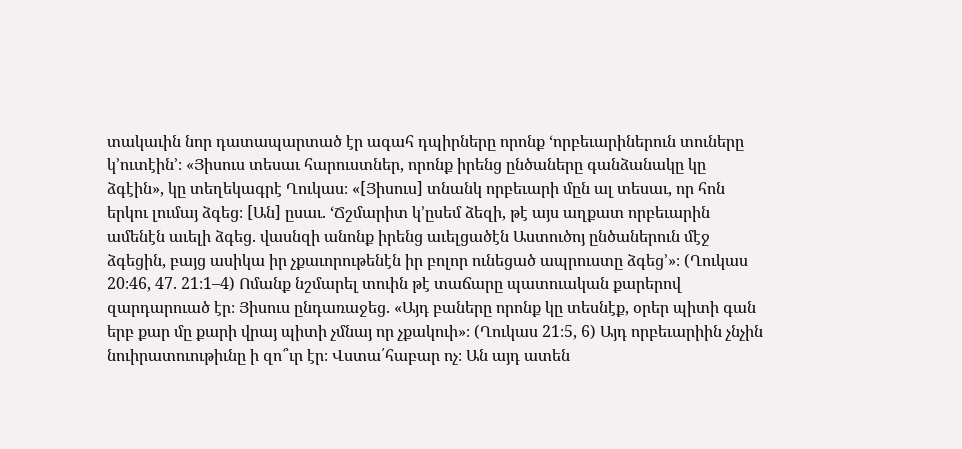տակաւին նոր դատապարտած էր ագահ դպիրները որոնք ‘որբեւարիներուն տուները կ’ուտէին’։ «Յիսուս տեսաւ հարուստներ, որոնք իրենց ընծաները գանձանակը կը ձգէին», կը տեղեկագրէ Ղուկաս։ «[Յիսուս] տնանկ որբեւարի մըն ալ տեսաւ, որ հոն երկու լումայ ձգեց։ [Ան] ըսաւ. ‘Ճշմարիտ կ’ըսեմ ձեզի, թէ այս աղքատ որբեւարին ամենէն աւելի ձգեց. վասնզի անոնք իրենց աւելցածէն Աստուծոյ ընծաներուն մէջ ձգեցին, բայց ասիկա իր չքաւորութենէն իր բոլոր ունեցած ապրուստը ձգեց’»։ (Ղուկաս 20։46, 47. 21։1–4) Ոմանք նշմարել տուին թէ տաճարը պատուական քարերով զարդարուած էր։ Յիսուս ընդառաջեց. «Այդ բաները որոնք կը տեսնէք, օրեր պիտի գան երբ քար մը քարի վրայ պիտի չմնայ որ չքակուի»։ (Ղուկաս 21։5, 6) Այդ որբեւարիին չնչին նուիրատուութիւնը ի զո՞ւր էր։ Վստա՛հաբար ոչ։ Ան այդ ատեն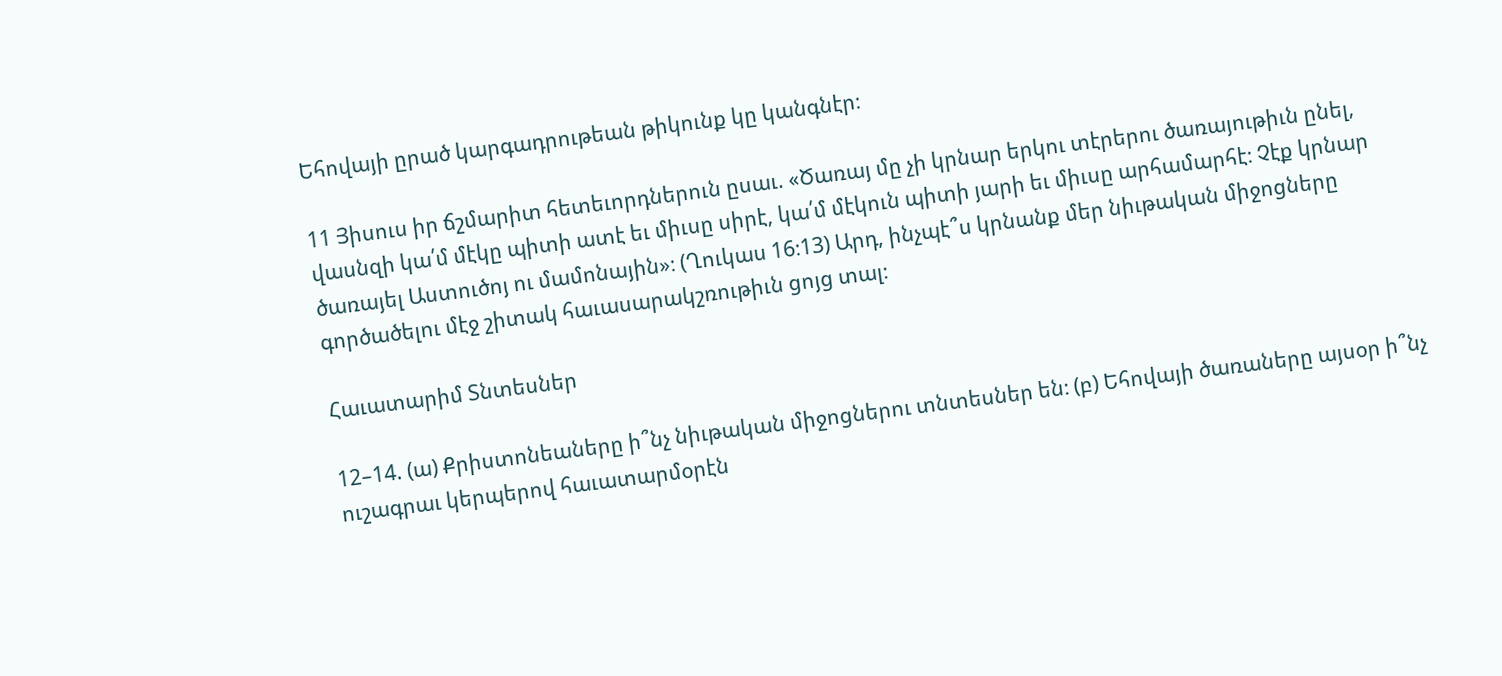Եհովայի ըրած կարգադրութեան թիկունք կը կանգնէր։

11 Յիսուս իր ճշմարիտ հետեւորդներուն ըսաւ. «Ծառայ մը չի կրնար երկու տէրերու ծառայութիւն ընել, վասնզի կա՛մ մէկը պիտի ատէ եւ միւսը սիրէ, կա՛մ մէկուն պիտի յարի եւ միւսը արհամարհէ։ Չէք կրնար ծառայել Աստուծոյ ու մամոնային»։ (Ղուկաս 16։13) Արդ, ինչպէ՞ս կրնանք մեր նիւթական միջոցները գործածելու մէջ շիտակ հաւասարակշռութիւն ցոյց տալ։

Հաւատարիմ Տնտեսներ

12–14. (ա) Քրիստոնեաները ի՞նչ նիւթական միջոցներու տնտեսներ են։ (բ) Եհովայի ծառաները այսօր ի՞նչ ուշագրաւ կերպերով հաւատարմօրէն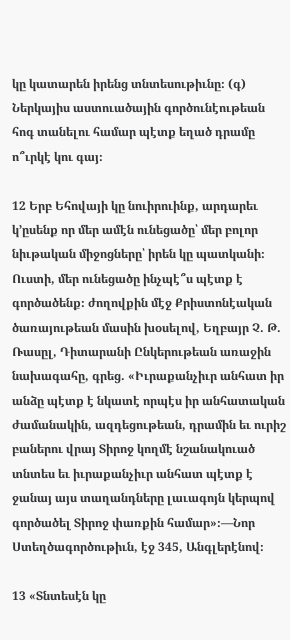կը կատարեն իրենց տնտեսութիւնը։ (գ) Ներկայիս աստուածային գործունէութեան հոգ տանելու համար պէտք եղած դրամը ո՞ւրկէ կու գայ։

12 Երբ Եհովայի կը նուիրուինք, արդարեւ կ’ըսենք որ մեր ամէն ունեցածը՝ մեր բոլոր նիւթական միջոցները՝ իրեն կը պատկանի։ Ուստի, մեր ունեցածը ինչպէ՞ս պէտք է գործածենք։ ժողովքին մէջ Քրիստոնէական ծառայութեան մասին խօսելով, Եղբայր Չ. Թ. Ռասըլ, Դիտարանի Ընկերութեան առաջին նախագահը, գրեց. «Իւրաքանչիւր անհատ իր անձը պէտք է նկատէ որպէս իր անհատական ժամանակին, ազդեցութեան, դրամին եւ ուրիշ բաներու վրայ Տիրոջ կողմէ նշանակուած տնտես եւ իւրաքանչիւր անհատ պէտք է ջանայ այս տաղանդները լաւագոյն կերպով գործածել Տիրոջ փառքին համար»։—Նոր Ստեղծագործութիւն, էջ 345, Անգլերէնով։

13 «Տնտեսէն կը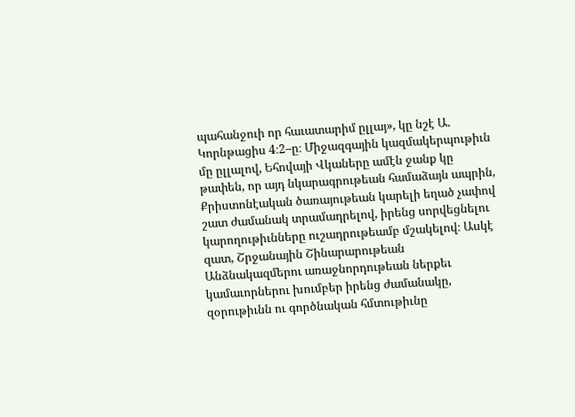պահանջուի որ հաւատարիմ ըլլայ», կը նշէ Ա. Կորնթացիս 4։2–ը։ Միջազգային կազմակերպութիւն մը ըլլալով, Եհովայի Վկաները ամէն ջանք կը թափեն, որ այդ նկարագրութեան համաձայն ապրին, Քրիստոնէական ծառայութեան կարելի եղած չափով շատ ժամանակ տրամադրելով, իրենց սորվեցնելու կարողութիւնները ուշադրութեամբ մշակելով։ Ասկէ զատ, Շրջանային Շինարարութեան Անձնակազմերու առաջնորդութեան ներքեւ կամաւորներու խումբեր իրենց ժամանակը, զօրութիւնն ու գործնական հմտութիւնը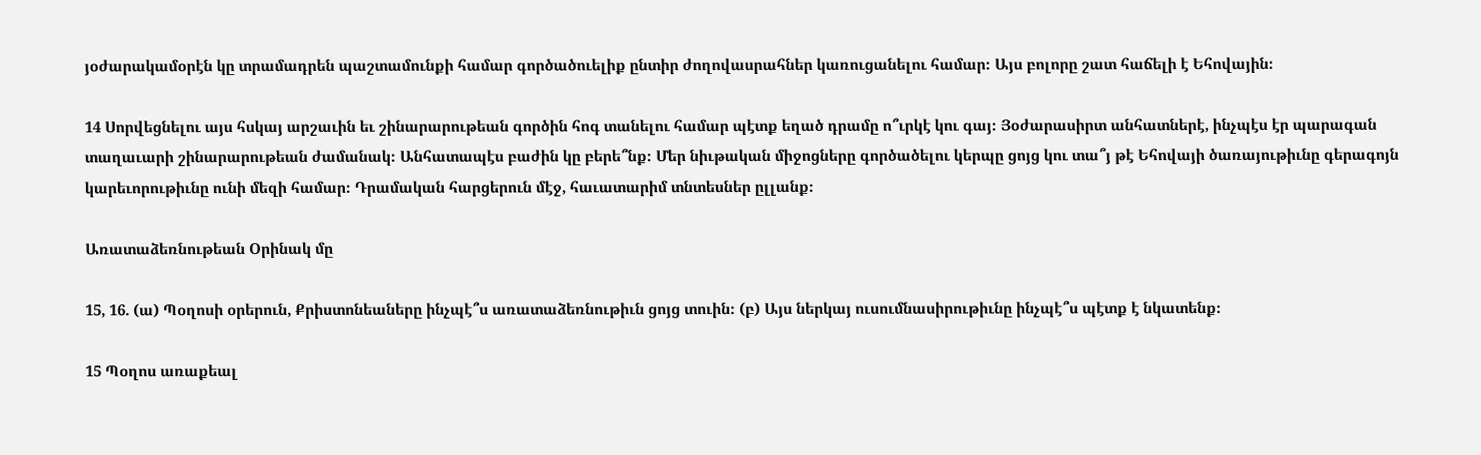յօժարակամօրէն կը տրամադրեն պաշտամունքի համար գործածուելիք ընտիր ժողովասրահներ կառուցանելու համար։ Այս բոլորը շատ հաճելի է Եհովային։

14 Սորվեցնելու այս հսկայ արշաւին եւ շինարարութեան գործին հոգ տանելու համար պէտք եղած դրամը ո՞ւրկէ կու գայ։ Յօժարասիրտ անհատներէ, ինչպէս էր պարագան տաղաւարի շինարարութեան ժամանակ։ Անհատապէս բաժին կը բերե՞նք։ Մեր նիւթական միջոցները գործածելու կերպը ցոյց կու տա՞յ թէ Եհովայի ծառայութիւնը գերագոյն կարեւորութիւնը ունի մեզի համար։ Դրամական հարցերուն մէջ, հաւատարիմ տնտեսներ ըլլանք։

Առատաձեռնութեան Օրինակ մը

15, 16. (ա) Պօղոսի օրերուն, Քրիստոնեաները ինչպէ՞ս առատաձեռնութիւն ցոյց տուին։ (բ) Այս ներկայ ուսումնասիրութիւնը ինչպէ՞ս պէտք է նկատենք։

15 Պօղոս առաքեալ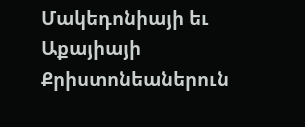Մակեդոնիայի եւ Աքայիայի Քրիստոնեաներուն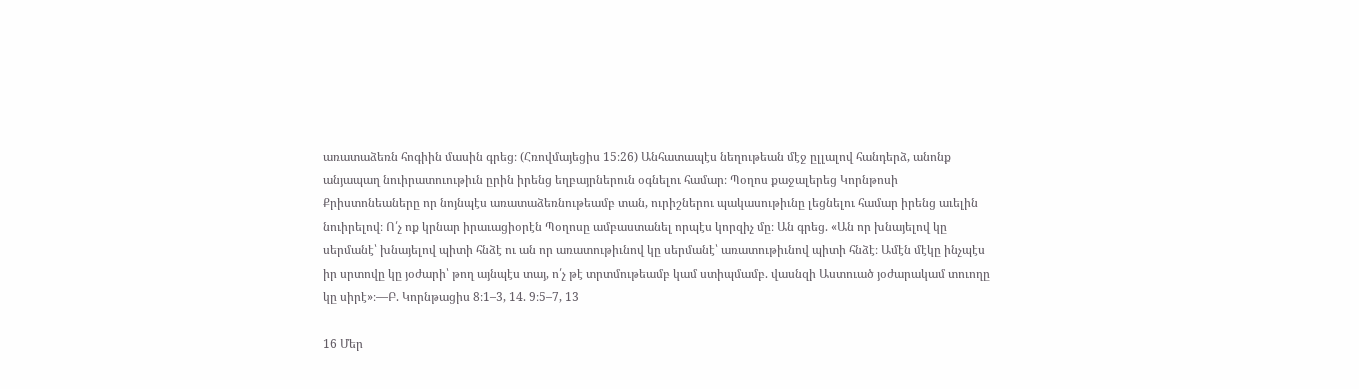առատաձեռն հոգիին մասին գրեց։ (Հռովմայեցիս 15։26) Անհատապէս նեղութեան մէջ ըլլալով հանդերձ, անոնք անյապաղ նուիրատուութիւն ըրին իրենց եղբայրներուն օգնելու համար։ Պօղոս քաջալերեց Կորնթոսի Քրիստոնեաները որ նոյնպէս առատաձեռնութեամբ տան, ուրիշներու պակասութիւնը լեցնելու համար իրենց աւելին նուիրելով։ Ո՛չ ոք կրնար իրաւացիօրէն Պօղոսը ամբաստանել որպէս կորզիչ մը։ Ան գրեց. «Ան որ խնայելով կը սերմանէ՝ խնայելով պիտի հնձէ ու ան որ առատութիւնով կը սերմանէ՝ առատութիւնով պիտի հնձէ։ Ամէն մէկը ինչպէս իր սրտովը կը յօժարի՝ թող այնպէս տայ, ո՛չ թէ տրտմութեամբ կամ ստիպմամբ. վասնզի Աստուած յօժարակամ տուողը կը սիրէ»։—Բ. Կորնթացիս 8։1–3, 14. 9։5–7, 13

16 Մեր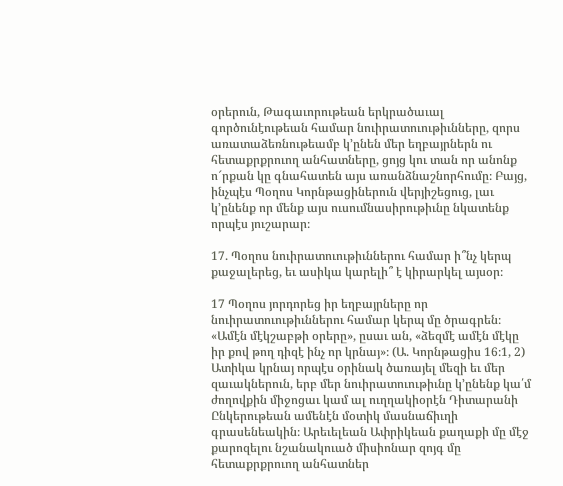օրերուն, Թագաւորութեան երկրածաւալ գործունէութեան համար նուիրատուութիւնները, զորս առատաձեռնութեամբ կ’ընեն մեր եղբայրներն ու հետաքրքրուող անհատները, ցոյց կու տան որ անոնք ո՜րքան կը գնահատեն այս առանձնաշնորհումը։ Բայց, ինչպէս Պօղոս Կորնթացիներուն վերյիշեցուց, լաւ կ’ընենք որ մենք այս ուսումնասիրութիւնը նկատենք որպէս յուշարար։

17. Պօղոս նուիրատուութիւններու համար ի՞նչ կերպ քաջալերեց, եւ ասիկա կարելի՞ է կիրարկել այսօր։

17 Պօղոս յորդորեց իր եղբայրները որ նուիրատուութիւններու համար կերպ մը ծրագրեն։ «Ամէն մէկշաբթի օրերը», ըսաւ ան, «ձեզմէ ամէն մէկը իր քով թող դիզէ ինչ որ կրնայ»։ (Ա. Կորնթացիս 16։1, 2) Ատիկա կրնայ որպէս օրինակ ծառայել մեզի եւ մեր զաւակներուն, երբ մեր նուիրատուութիւնը կ’ընենք կա՛մ ժողովքին միջոցաւ կամ ալ ուղղակիօրէն Դիտարանի Ընկերութեան ամենէն մօտիկ մասնաճիւղի գրասենեակին։ Արեւելեան Ափրիկեան քաղաքի մը մէջ քարոզելու նշանակուած միսիոնար զոյգ մը հետաքրքրուող անհատներ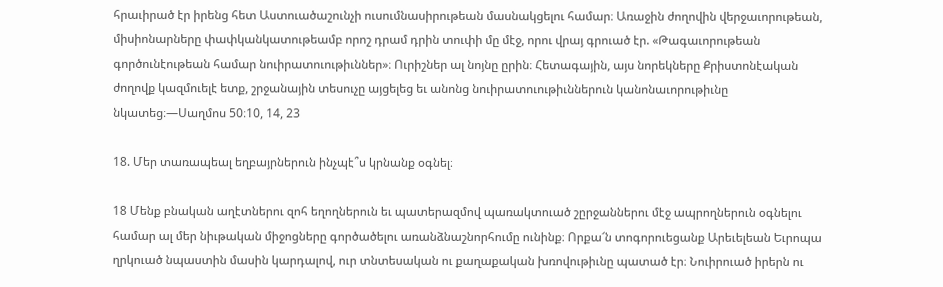հրաւիրած էր իրենց հետ Աստուածաշունչի ուսումնասիրութեան մասնակցելու համար։ Առաջին ժողովին վերջաւորութեան, միսիոնարները փափկանկատութեամբ որոշ դրամ դրին տուփի մը մէջ, որու վրայ գրուած էր. «Թագաւորութեան գործունէութեան համար նուիրատուութիւններ»։ Ուրիշներ ալ նոյնը ըրին։ Հետագային, այս նորեկները Քրիստոնէական ժողովք կազմուելէ ետք, շրջանային տեսուչը այցելեց եւ անոնց նուիրատուութիւններուն կանոնաւորութիւնը նկատեց։—Սաղմոս 50։10, 14, 23

18. Մեր տառապեալ եղբայրներուն ինչպէ՞ս կրնանք օգնել։

18 Մենք բնական աղէտներու զոհ եղողներուն եւ պատերազմով պառակտուած շըրջաններու մէջ ապրողներուն օգնելու համար ալ մեր նիւթական միջոցները գործածելու առանձնաշնորհումը ունինք։ Որքա՜ն տոգորուեցանք Արեւելեան Եւրոպա ղրկուած նպաստին մասին կարդալով, ուր տնտեսական ու քաղաքական խռովութիւնը պատած էր։ Նուիրուած իրերն ու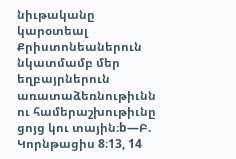նիւթականը կարօտեալ Քրիստոնեաներուն նկատմամբ մեր եղբայրներուն առատաձեռնութիւնն ու համերաշխութիւնը ցոյց կու տային։b—Բ. Կորնթացիս 8։13, 14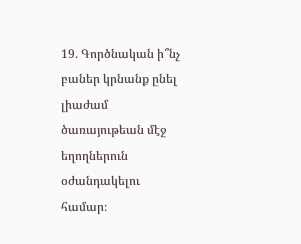19. Գործնական ի՞նչ բաներ կրնանք ընել լիաժամ ծառայութեան մէջ եղողներուն օժանդակելու համար։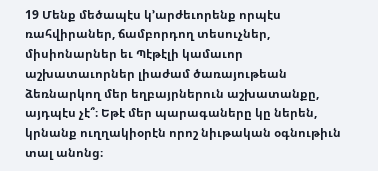19 Մենք մեծապէս կ’արժեւորենք որպէս ռահվիրաներ, ճամբորդող տեսուչներ, միսիոնարներ եւ Պէթէլի կամաւոր աշխատաւորներ լիաժամ ծառայութեան ձեռնարկող մեր եղբայրներուն աշխատանքը, այդպէս չէ՞։ Եթէ մեր պարագաները կը ներեն, կրնանք ուղղակիօրէն որոշ նիւթական օգնութիւն տալ անոնց։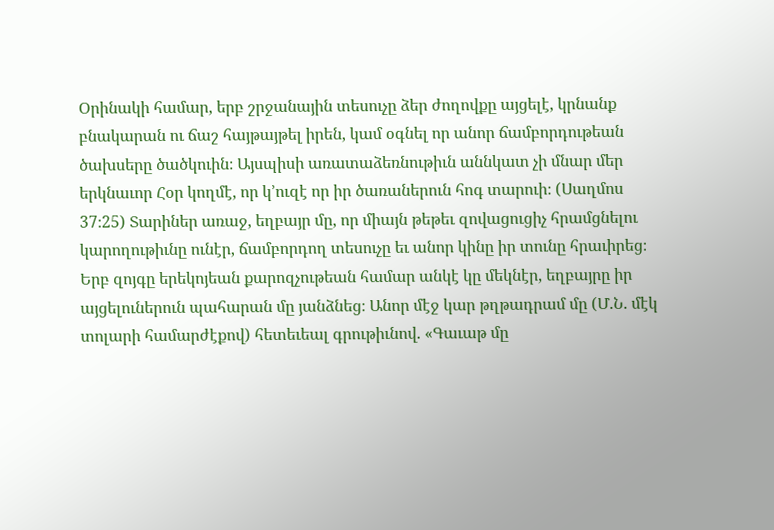Օրինակի համար, երբ շրջանային տեսուչը ձեր ժողովքը այցելէ, կրնանք բնակարան ու ճաշ հայթայթել իրեն, կամ օգնել որ անոր ճամբորդութեան ծախսերը ծածկուին։ Այսպիսի առատաձեռնութիւն աննկատ չի մնար մեր երկնաւոր Հօր կողմէ, որ կ’ուզէ որ իր ծառաներուն հոգ տարուի։ (Սաղմոս 37։25) Տարիներ առաջ, եղբայր մը, որ միայն թեթեւ զովացուցիչ հրամցնելու կարողութիւնը ունէր, ճամբորդող տեսուչը եւ անոր կինը իր տունը հրաւիրեց։ Երբ զոյգը երեկոյեան քարոզչութեան համար անկէ կը մեկնէր, եղբայրը իր այցելուներուն պահարան մը յանձնեց։ Անոր մէջ կար թղթադրամ մը (Մ.Ն. մէկ տոլարի համարժէքով) հետեւեալ գրութիւնով. «Գաւաթ մը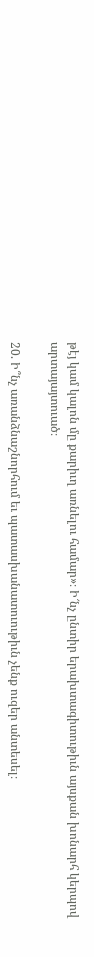թէյ կամ կալոն մը քարիւղ առնելու համար»։ Ի՜նչ ընտիր երախտագիտութիւն այսքան խոնարհ կերպով արտայայտուած։

20. Ի՞նչ առանձնաշնորհում եւ պատասխանատուութիւն չենք ուզեր անտեսել։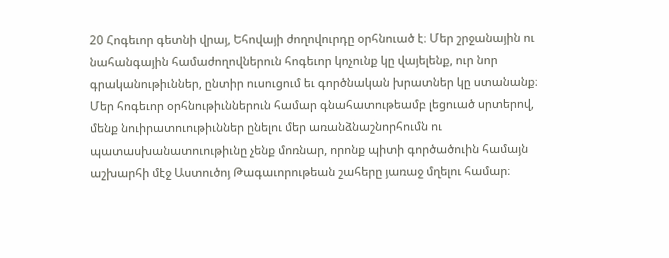20 Հոգեւոր գետնի վրայ, Եհովայի ժողովուրդը օրհնուած է։ Մեր շրջանային ու նահանգային համաժողովներուն հոգեւոր կոչունք կը վայելենք, ուր նոր գրականութիւններ, ընտիր ուսուցում եւ գործնական խրատներ կը ստանանք։ Մեր հոգեւոր օրհնութիւններուն համար գնահատութեամբ լեցուած սրտերով, մենք նուիրատուութիւններ ընելու մեր առանձնաշնորհումն ու պատասխանատուութիւնը չենք մոռնար, որոնք պիտի գործածուին համայն աշխարհի մէջ Աստուծոյ Թագաւորութեան շահերը յառաջ մղելու համար։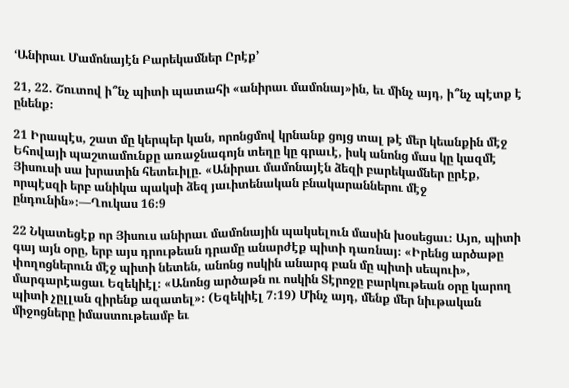‘Անիրաւ Մամոնայէն Բարեկամներ Ըրէք’

21, 22. Շուտով ի՞նչ պիտի պատահի «անիրաւ մամոնայ»ին, եւ մինչ այդ, ի՞նչ պէտք է ընենք։

21 Իրապէս, շատ մը կերպեր կան, որոնցմով կրնանք ցոյց տալ թէ մեր կեանքին մէջ Եհովայի պաշտամունքը առաջնագոյն տեղը կը գրաւէ, իսկ անոնց մաս կը կազմէ Յիսուսի սա խրատին հետեւիլը. «Անիրաւ մամոնայէն ձեզի բարեկամներ ըրէք, որպէսզի երբ անիկա պակսի ձեզ յաւիտենական բնակարաններու մէջ ընդունին»։—Ղուկաս 16։9

22 Նկատեցէք որ Յիսուս անիրաւ մամոնային պակսելուն մասին խօսեցաւ։ Այո, պիտի գայ այն օրը, երբ այս դրութեան դրամը անարժէք պիտի դառնայ։ «Իրենց արծաթը փողոցներուն մէջ պիտի նետեն, անոնց ոսկին անարգ բան մը պիտի սեպուի», մարգարէացաւ Եզեկիէլ։ «Անոնց արծաթն ու ոսկին Տէրոջը բարկութեան օրը կարող պիտի չըլլան զիրենք ազատել»։ (Եզեկիէլ 7։19) Մինչ այդ, մենք մեր նիւթական միջոցները իմաստութեամբ եւ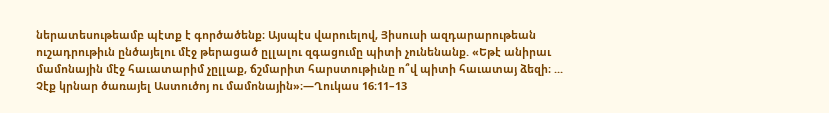ներատեսութեամբ պէտք է գործածենք։ Այսպէս վարուելով, Յիսուսի ազդարարութեան ուշադրութիւն ընծայելու մէջ թերացած ըլլալու զգացումը պիտի չունենանք. «Եթէ անիրաւ մամոնային մէջ հաւատարիմ չըլլաք, ճշմարիտ հարստութիւնը ո՞վ պիտի հաւատայ ձեզի։ ... Չէք կրնար ծառայել Աստուծոյ ու մամոնային»։—Ղուկաս 16։11–13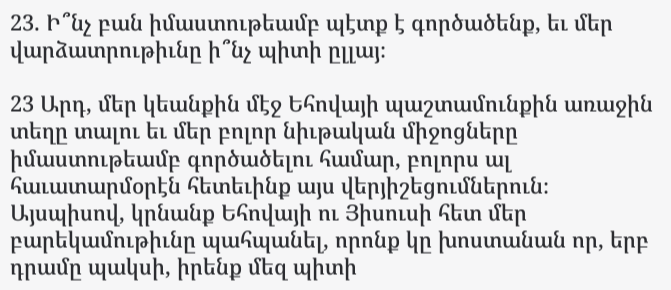23. Ի՞նչ բան իմաստութեամբ պէտք է գործածենք, եւ մեր վարձատրութիւնը ի՞նչ պիտի ըլլայ։

23 Արդ, մեր կեանքին մէջ Եհովայի պաշտամունքին առաջին տեղը տալու եւ մեր բոլոր նիւթական միջոցները իմաստութեամբ գործածելու համար, բոլորս ալ հաւատարմօրէն հետեւինք այս վերյիշեցումներուն։ Այսպիսով, կրնանք Եհովայի ու Յիսուսի հետ մեր բարեկամութիւնը պահպանել, որոնք կը խոստանան որ, երբ դրամը պակսի, իրենք մեզ պիտի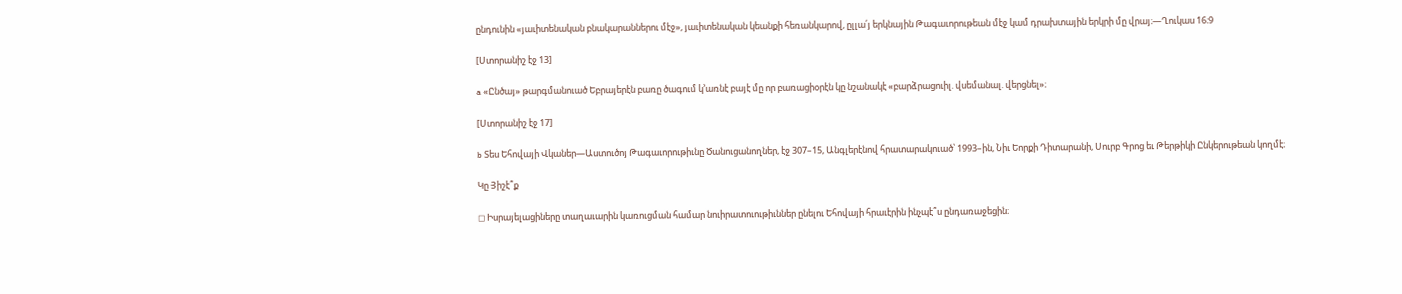ընդունին «յաւիտենական բնակարաններու մէջ», յաւիտենական կեանքի հեռանկարով, ըլլա՛յ երկնային Թագաւորութեան մէջ կամ դրախտային երկրի մը վրայ։—Ղուկաս 16։9

[Ստորանիշ էջ 13]

a «Ընծայ» թարգմանուած Եբրայերէն բառը ծագում կ’առնէ բայէ մը որ բառացիօրէն կը նշանակէ «բարձրացուիլ. վսեմանալ. վերցնել»։

[Ստորանիշ էջ 17]

b Տես Եհովայի Վկաներ—Աստուծոյ Թագաւորութիւնը Ծանուցանողներ, էջ 307–15, Անգլերէնով հրատարակուած՝ 1993–ին, Նիւ Եորքի Դիտարանի, Սուրբ Գրոց եւ Թերթիկի Ընկերութեան կողմէ։

Կը Յիշէ՞ք

◻ Իսրայելացիները տաղաւարին կառուցման համար նուիրատուութիւններ ընելու Եհովայի հրաւէրին ինչպէ՞ս ընդառաջեցին։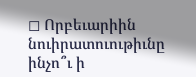◻ Որբեւարիին նուիրատուութիւնը ինչո՞ւ ի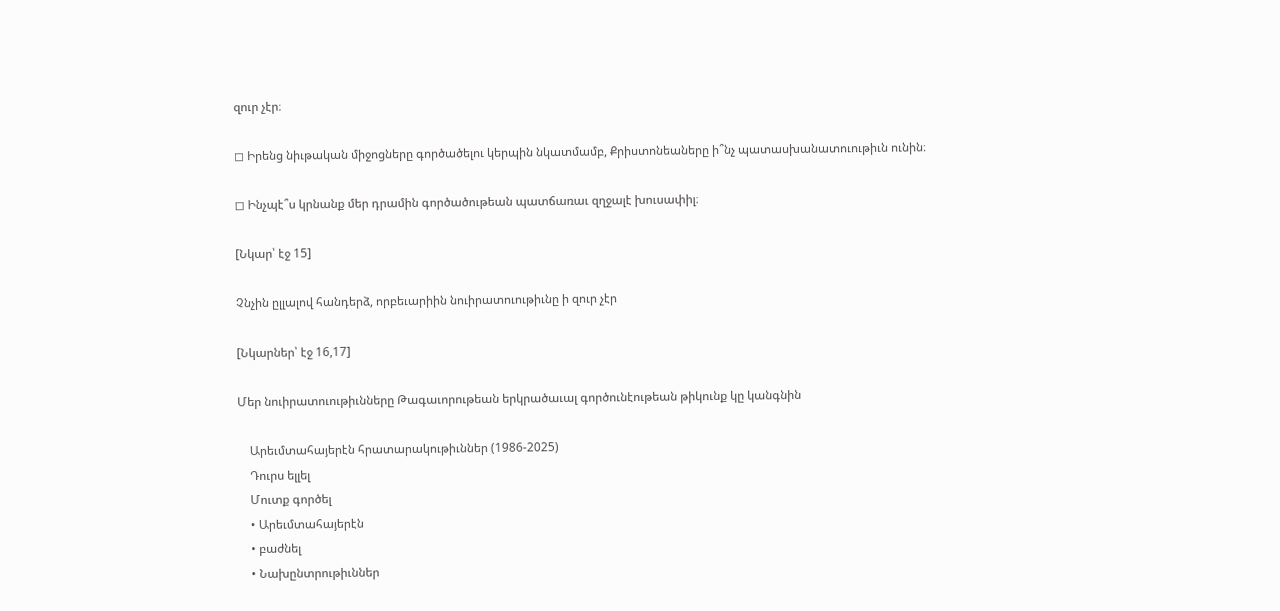զուր չէր։

◻ Իրենց նիւթական միջոցները գործածելու կերպին նկատմամբ, Քրիստոնեաները ի՞նչ պատասխանատուութիւն ունին։

◻ Ինչպէ՞ս կրնանք մեր դրամին գործածութեան պատճառաւ զղջալէ խուսափիլ։

[Նկար՝ էջ 15]

Չնչին ըլլալով հանդերձ, որբեւարիին նուիրատուութիւնը ի զուր չէր

[Նկարներ՝ էջ 16,17]

Մեր նուիրատուութիւնները Թագաւորութեան երկրածաւալ գործունէութեան թիկունք կը կանգնին

    Արեւմտահայերէն հրատարակութիւններ (1986-2025)
    Դուրս ելլել
    Մուտք գործել
    • Արեւմտահայերէն
    • բաժնել
    • Նախընտրութիւններ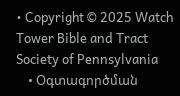• Copyright © 2025 Watch Tower Bible and Tract Society of Pennsylvania
    • Օգտագործման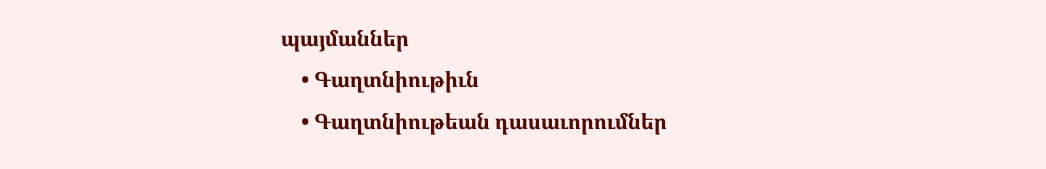պայմաններ
    • Գաղտնիութիւն
    • Գաղտնիութեան դասաւորումներ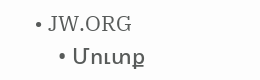• JW.ORG
    • Մուտք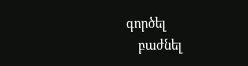գործել
    բաժնել